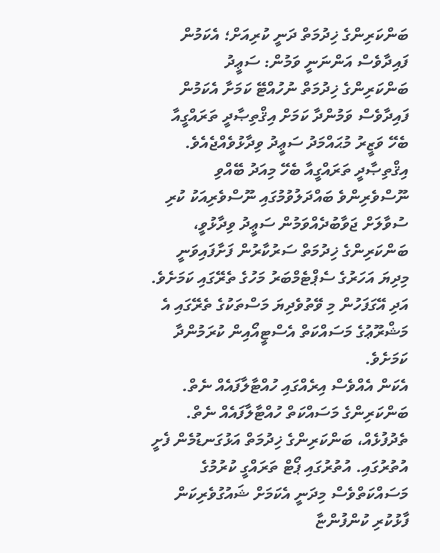ބަންކަރިންގެ ޚިދުމަތް ދަނީ ކުރިއަށް؛ އެކަމުން ފައިދާވެސް އަންނަނީ ވަމުން: ސަޢީދު
ބަންކަރިންގެ ޚިދުމަތް ނުހުއްޓޭ ކަމަށާ އެކަމުން ފައިދާވެސް ވަމުންދާ ކަމަށް އިޤްތިޞާދީ ތަރައްގީއާ ބެހޭ ވަޒީރު މުޙައްމަދު ސަޢީދު ވިދާޅުވެއްޖެއެވެ.
އިޤްތިޞާދީ ތަރައްގީއާ ބެހޭ މިއަދު ބޭއްވި ނޫސްވެރިންވެ ބައްދަލުވުމުގައި ނޫސްވެރިއަކު ކުރި ސުވާލަށް ޖަވާބުދެއްވަމުން ސަޢީދު ވިދާޅުވީ، ބަންކަރިންގެ ޚިދުމަތް ސަރުކާރުން ފަށާފައިވަނީ މިދިޔަ އަހަރުގެ ސެޕްޓެމްބަރު މަހުގެ ތެރޭގައި ކަމަށެވެ. އަދި އޭގަފަހުން މި ވޭތުވެދިޔަ މަސްތަކުގެ ތެރޭގައި އެ މަޝްރޫޢުގެ މަސައްކަތް އެސްޓީއޯއިން ކުރަމުންދާ ކަމަށެވެ.
އެކަން އެއްވެސް އިރެއްގައި ހުއްޓާލާފައެއް ނެތް. ބަންކަރިންގެ މަސައްކަތް ހުއްޓާލާފައެއް ނެތް. ތެދުފުޅެއް، ބަންކަރިންގެ ޚިދުމަތް އަޅުގަނޑުމެން ފެށީ އުތުރުގައި. އުތުރުގައި ޕޯޓް ތަރައްގީ ކުރުމުގެ މަސައްކަތްވެސް މިދަނީ އެކަމަށް ޝައުގުވެރިކަން ފާޅުކުރި ކުންފުންޏާ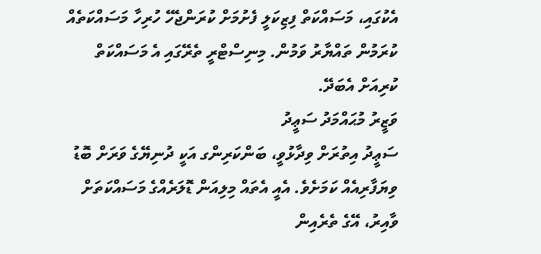އެކުގައި، މަސައްކަތް ފިޒިކަލީ ފެށުމަށް ކުރަންޖެހޭ ހުރިހާ މަސައްކަތެއް ކުރަމުން ތައްޔާރު ވަމުން. މިނިސްޓްރީ ތެރޭގައި އެ މަސައްކަތް ކުރިއަށް އެބަދޭ.
ވަޒީރު މުޙައްމަދު ސަޢީދު
ސަޢީދު އިތުރަށް ވިދާޅުވީ، ބަންކަރިންގ އަކީ ދުނިޔޭގެ ވަރަށް ބޮޑު ވިޔަފާރިއެއް ކަމަށެވެ. އެއީ އެތައް މިލިއަން ޑޮލަރެއްގެ މަސައްކަތަށް ވާއިރު، އޭގެ ތެރެއިން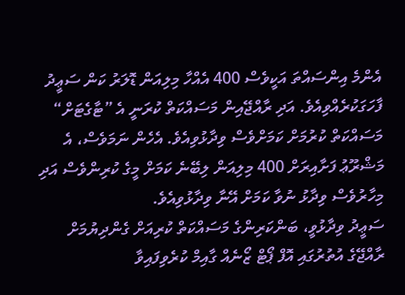އެންމެ އިންސައްތަ އަކީވެސް 400 އެއްހާ މިލިއަން ޑޮލަރު ކަން ސަޢީދު ފާހަގަކުރެއްވިއެވެ. އަދި ރާއްޖޭއިން މަސައްކަތް ކުރަނީ އެ ”ޓާގެޓަށް“ މަސައްކަތް ކުރުމަށް ކަމަށްވެސް ވިދާޅުވިއެވެ. އެހެން ނަމަވެސް، އެ މަޝްރޫޢު ފަށާއިރަށް 400 މިލިއަން ލިބޭނެ ކަމަށް މީގެ ކުރިންވެސް އަދި މިހާރުވެސް ވިދާޅު ނުވާ ކަމަށް އޭނާ ވިދާޅުވިއެވެ.
ސަޢީދު ވިދާޅުވީ، ބަންކަރިންގެ މަސައްކަތް ކުރިއަށް ގެންދިޔުމަށް ރާއްޖޭގެ އުތުރުގައި އޮފް ޕޯޓް ޒޯނެއް ގާއިމް ކުރެވިފައިވާ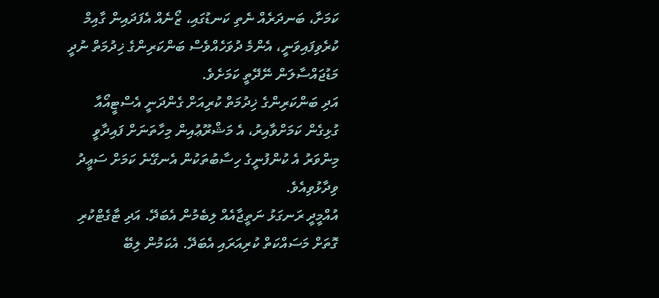ކަމަށާ، ބަނދަރެއް ނެތި ކަނޑުގައި، ޒޯނެއް އެފަދައިން ގާއިމް ކުރެވިފައިވަނީ، އެންމެ ދުވަހެއްވެސް ބަންކަރިންގެ ޚިދުމަތް ނުދީ މަޑުޖައްސާލަން ނޭދޭތީ ކަމަށެވެ.
އަދި ބަންކަރިންގެ ޚިދުމަތް ކުރިއަށް ގެންދަނީ އެސްޓީއޯއާ ގުޅިގެން ކަމަށްވާއިރު، އެ މަޝްރޫޢުއިން މިހާތަނަށް ފައިދާވީ މިންވަރު އެ ކުންފުނީގެ ހިސާބުތަކުން އެނގޭނެ ކަމަށް ސަޢީދު ވިދާޅުވިއެވެ.
އުއްމީދީ ރަނގަޅު ނަތީޖާއެއް ލިބެމުން އެބަދޭ. އަދި ޓާގެޓްކުރި ގޮތަށް މަސައްކަތް ކުރިއަރައި އެބަދޭ. އެކަމުން ލިބޭ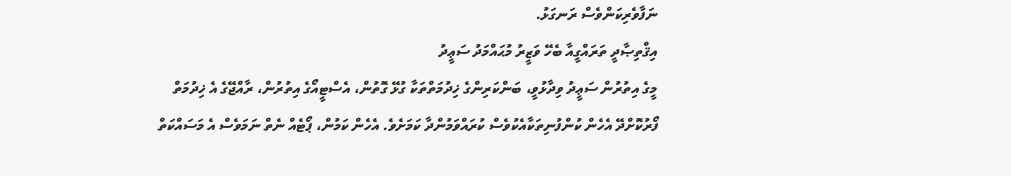ނަފާވެރިކަންވެސް ރަނގަޅު.
އިޤްތިޞާދީ ތަރައްގީއާ ބެހޭ ވަޒީރު މުޙައްމަދު ސަޢީދު
މީގެ އިތުރުން ސަޢީދު ވިދާޅުވީ، ބަންކަރިންގެ ޚިދުމަތްތަކާ ގުޅޭ ގޮތުން، އެސްޓީއޯގެ އިތުރުން، ރާއްޖޭގެ އެ ޚިދުމަތް ފޯރުކޮށްދޭ އެހެން ކުންފުނިތަކާއެކުވެސް ކުރައްވަމުންދާ ކަމަށެވެ. އެހެން ކަމުން، ޕޯޓެއް ނެތް ނަމަވެސް އެ މަސައްކަތް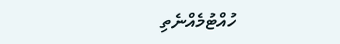ހުއްޓުމެއްނެތި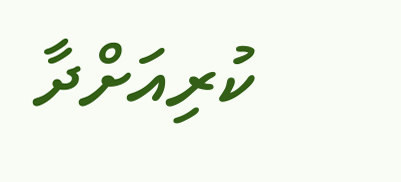ކުރިއަށްދާ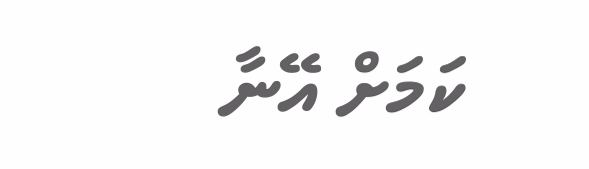ކަމަށް އޭނާ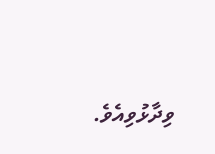ވިދާޅުވިއެވެ.